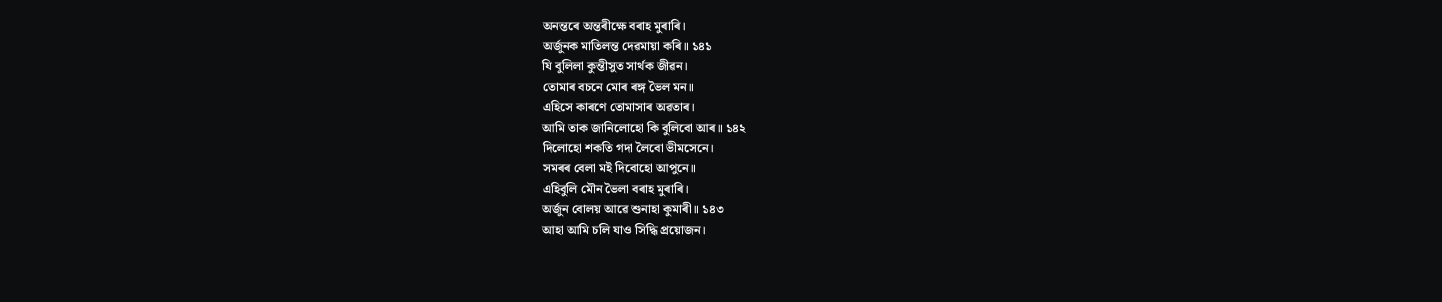অনন্তৰে অন্তৰীক্ষে বৰাহ মুৰাৰি।
অৰ্জুনক মাতিলন্ত দেৱমায়া কৰি॥ ১৪১
যি বুলিলা কুন্তীসুত সাৰ্থক জীৱন।
তোমাৰ বচনে মোৰ ৰঙ্গ ভৈল মন॥
এহিসে কাৰণে তোমাসাৰ অৱতাৰ।
আমি তাক জানিলোহো কি বুলিবো আৰ॥ ১৪২
দিলোহো শকতি গদা লৈবো ভীমসেনে।
সমৰৰ বেলা মই দিবোহো আপুনে॥
এহিবুলি মৌন ভৈলা বৰাহ মুৰাৰি।
অৰ্জুন বোলয় আৱে শুনাহা কুমাৰী॥ ১৪৩
আহা আমি চলি যাও সিদ্ধি প্ৰয়োজন।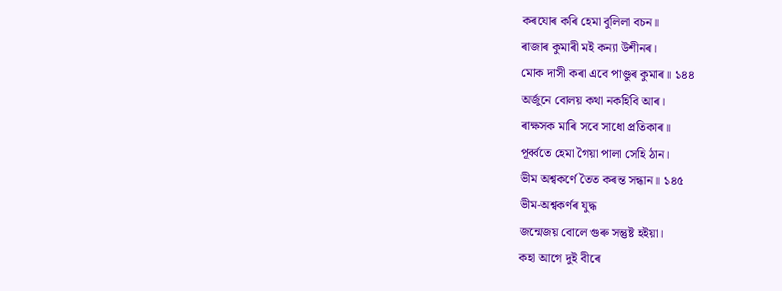কৰযোৰ কৰি হেমা বুলিলা বচন॥
ৰাজাৰ কুমাৰী মই কন্যা উশীনৰ।
মোক দাসী কৰা এবে পাণ্ডুৰ কুমাৰ॥ ১৪৪
অৰ্জুনে বোলয় কথা নকহিবি আৰ।
ৰাক্ষসক মাৰি সবে সাধো প্ৰতিকাৰ॥
পূৰ্ব্বতে হেমা গৈয়া পালা সেহি ঠান।
ভীম অশ্বকৰ্ণে তৈত কৰন্ত সন্ধান॥ ১৪৫
ভীম-অশ্বকৰ্ণৰ যুদ্ধ
জন্মেজয় বোলে গুৰু সন্তুষ্ট হইয়া।
কহা আগে দুই বীৰে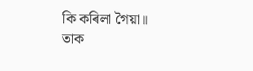কি কৰিলা গৈয়া॥
তাক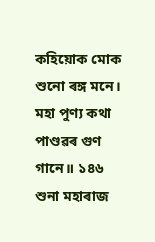কহিয়োক মোক শুনো ৰঙ্গ মনে।
মহা পুণ্য কথা পাণ্ডৱৰ গুণ গানে॥ ১৪৬
শুনা মহাৰাজ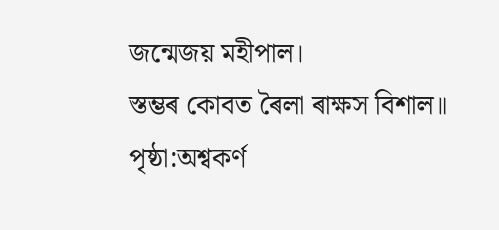জন্মেজয় মহীপাল।
স্তম্ভৰ কোবত ৰৈলা ৰাক্ষস বিশাল॥
পৃষ্ঠা:অশ্বকৰ্ণ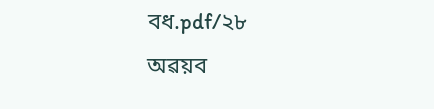বধ.pdf/২৮
অৱয়ব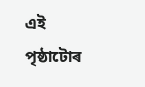এই পৃষ্ঠাটোৰ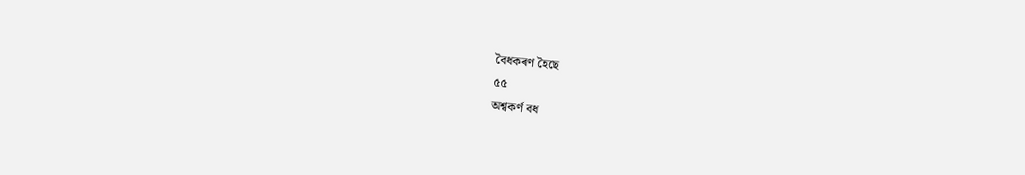বৈধকৰণ হৈছে
৫৫
অশ্বকৰ্ণ বধ